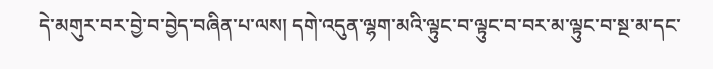དེ་མགུར་བར་བྱེ་བ་བྱེད་བཞིན་པ་ལས། དགེ་འདུན་ལྷག་མའི་ལྟུང་བ་ལྟུང་བ་བར་མ་ལྟུང་བ་སྔ་མ་དང་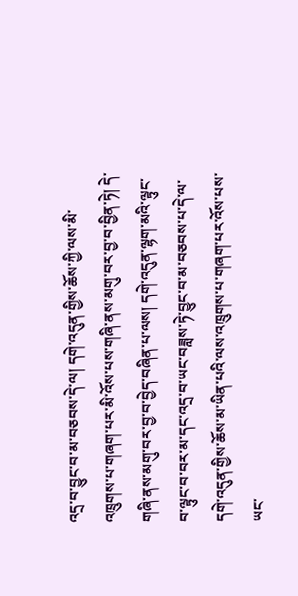འདྲ་བ་བྱུང་བ་མ་བཅབས་དེ་ལ། དགེ་འདུན་གྱིས་ཆོས་ཀྱི་ལས་མི་འཁྲུགས་པ་གཞག་པར་མི་འོས་པས་གཞི་ནས་མགུ་བར་བྱ་བ་བྱིན་ཏེ། དེ་གཞི་ནས་མགུ་བར་བྱ་བ་བྱེད་བཞིན་པ་ལས། དགེ་འདུན་ལྷག་མའི་ལྟུང་བ་ལྟུང་བ་བར་མ་དང་འདྲ་བ་ཡང་བཟླས་ཏེ་བྱུང་བ་མ་བཅབས་པ་དེ་ལ་དགེ་འདུན་གྱིས་ཆོས་མ་ཡིན་པའི་ལས་འཁྲུགས་པ་གཞག་པར་འོས་པས་ཡང་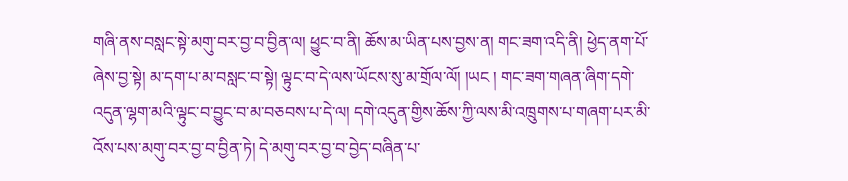གཞི་ནས་བསླང་སྟེ་མགུ་བར་བྱ་བ་བྱིན་ལ། ཕྱུང་བ་ནི། ཆོས་མ་ཡིན་པས་བྱས་ན། གང་ཟག་འདི་ནི། ཕྱེད་ནག་པོ་ཞེས་བྱ་སྟེ། མ་དག་པ་མ་བསླང་བ་སྟེ། ལྟུང་བ་དེ་ལས་ཡོངས་སུ་མ་གྲོལ་ལོ། །ཡང ། གང་ཟག་གཞན་ཞིག་དགེ་འདུན་ལྷག་མའི་ལྟུང་བ་བྱུང་བ་མ་བཅབས་པ་དེ་ལ། དགེ་འདུན་གྱིས་ཆོས་ཀྱི་ལས་མི་འཁྲུགས་པ་གཞག་པར་མི་འོས་པས་མགུ་བར་བྱ་བ་བྱིན་ཏེ། དེ་མགུ་བར་བྱ་བ་བྱེད་བཞིན་པ་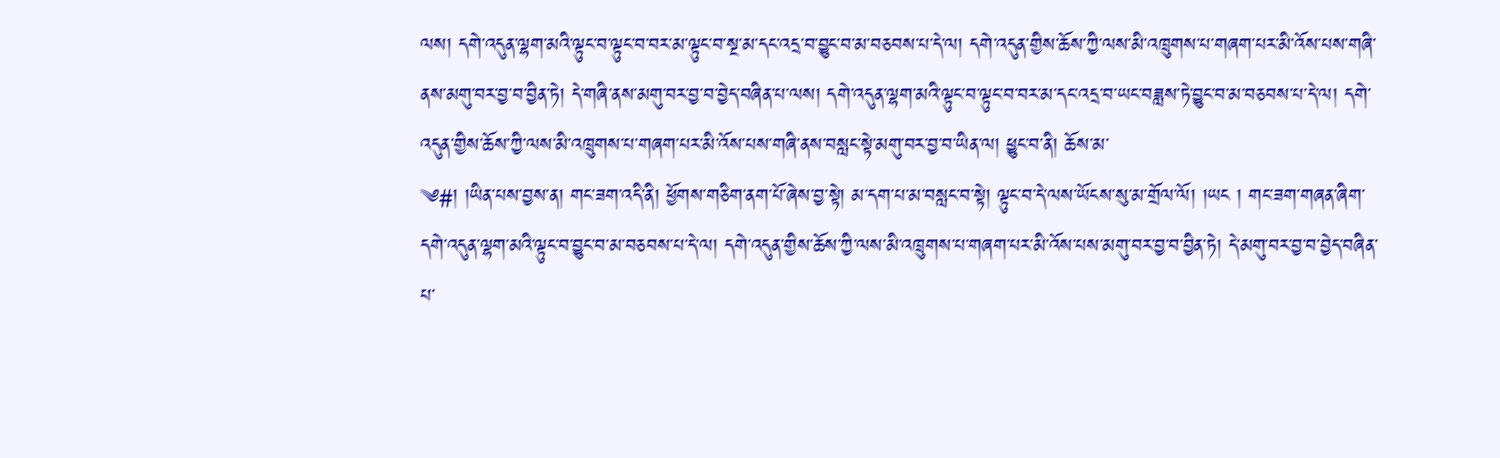ལས། དགེ་འདུན་ལྷག་མའི་ལྟུང་བ་ལྟུང་བ་བར་མ་ལྟུང་བ་སྔ་མ་དང་འདྲ་བ་བྱུང་བ་མ་བཅབས་པ་དེ་ལ། དགེ་འདུན་གྱིས་ཆོས་ཀྱི་ལས་མི་འཁྲུགས་པ་གཞག་པར་མི་འོས་པས་གཞི་ནས་མགུ་བར་བྱ་བ་བྱིན་ཏེ། དེ་གཞི་ནས་མགུ་བར་བྱ་བ་བྱེད་བཞིན་པ་ལས། དགེ་འདུན་ལྷག་མའི་ལྟུང་བ་ལྟུང་བ་བར་མ་དང་འདྲ་བ་ཡང་བཟླས་ཏེ་བྱུང་བ་མ་བཅབས་པ་དེ་ལ། དགེ་འདུན་གྱིས་ཆོས་ཀྱི་ལས་མི་འཁྲུགས་པ་གཞག་པར་མི་འོས་པས་གཞི་ནས་བསླང་སྟེ་མགུ་བར་བྱ་བ་ཡིན་ལ། ཕྱུང་བ་ནི། ཆོས་མ་
༄#། །ཡིན་པས་བྱས་ན། གང་ཟག་འདི་ནི། ཕྱོགས་གཅིག་ནག་པོ་ཞེས་བྱ་སྟེ། མ་དག་པ་མ་བསླང་བ་སྟེ། ལྟུང་བ་དེ་ལས་ཡོངས་སུ་མ་གྲོལ་ལོ། །ཡང ། གང་ཟག་གཞན་ཞིག་དགེ་འདུན་ལྷག་མའི་ལྟུང་བ་བྱུང་བ་མ་བཅབས་པ་དེ་ལ། དགེ་འདུན་གྱིས་ཆོས་ཀྱི་ལས་མི་འཁྲུགས་པ་གཞག་པར་མི་འོས་པས་མགུ་བར་བྱ་བ་བྱིན་ཏེ། དེ་མགུ་བར་བྱ་བ་བྱེད་བཞིན་པ་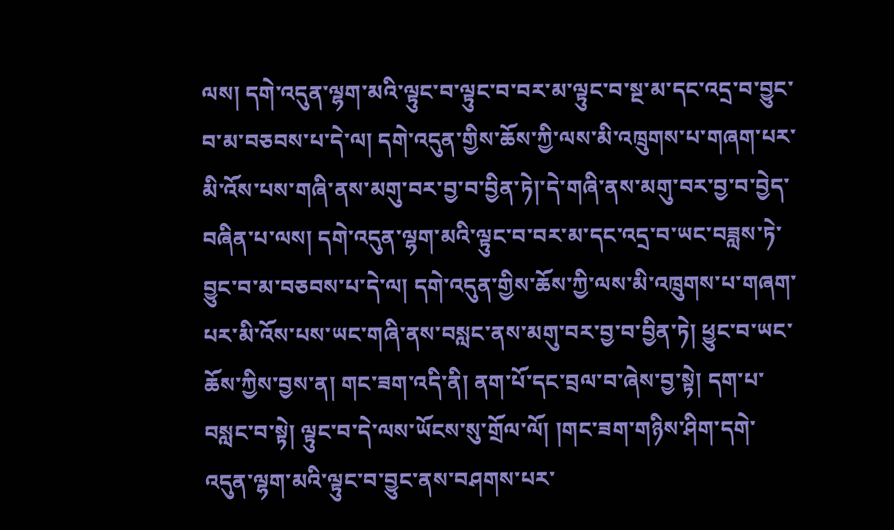ལས། དགེ་འདུན་ལྷག་མའི་ལྟུང་བ་ལྟུང་བ་བར་མ་ལྟུང་བ་སྔ་མ་དང་འདྲ་བ་བྱུང་བ་མ་བཅབས་པ་དེ་ལ། དགེ་འདུན་གྱིས་ཆོས་ཀྱི་ལས་མི་འཁྲུགས་པ་གཞག་པར་མི་འོས་པས་གཞི་ནས་མགུ་བར་བྱ་བ་བྱིན་ཏེ།་དེ་གཞི་ནས་མགུ་བར་བྱ་བ་བྱེད་བཞིན་པ་ལས། དགེ་འདུན་ལྷག་མའི་ལྟུང་བ་བར་མ་དང་འདྲ་བ་ཡང་བཟླས་ཏེ་བྱུང་བ་མ་བཅབས་པ་དེ་ལ། དགེ་འདུན་གྱིས་ཆོས་ཀྱི་ལས་མི་འཁྲུགས་པ་གཞག་པར་མི་འོས་པས་ཡང་གཞི་ནས་བསླང་ནས་མགུ་བར་བྱ་བ་བྱིན་ཏེ། ཕྱུང་བ་ཡང་ཆོས་ཀྱིས་བྱས་ན། གང་ཟག་འདི་ནི། ནག་པོ་དང་བྲལ་བ་ཞེས་བྱ་སྟེ། དག་པ་བསླང་བ་སྟེ། ལྟུང་བ་དེ་ལས་ཡོངས་སུ་གྲོལ་ལོ། །གང་ཟག་གཉིས་ཤིག་དགེ་འདུན་ལྷག་མའི་ལྟུང་བ་བྱུང་ནས་བཤགས་པར་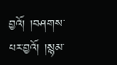བྱའོ། །བཤགས་པར་བྱའོ། །སྙམ་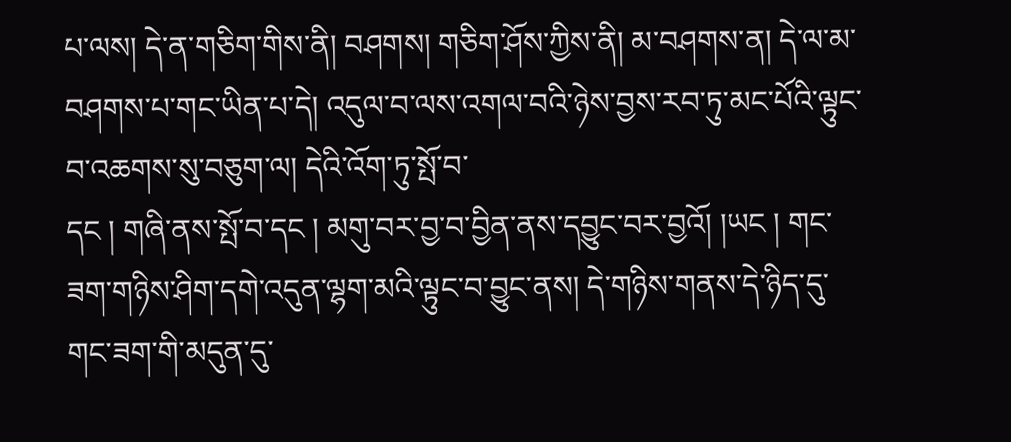པ་ལས། དེ་ན་གཅིག་གིས་ནི། བཤགས། གཅིག་ཤོས་ཀྱིས་ནི། མ་བཤགས་ན། དེ་ལ་མ་བཤགས་པ་གང་ཡིན་པ་དེ། འདུལ་བ་ལས་འགལ་བའི་ཉེས་བྱས་རབ་ཏུ་མང་པོའི་ལྟུང་བ་འཆགས་སུ་བཅུག་ལ། དེའི་འོག་ཏུ་སྤོ་བ་
དང ། གཞི་ནས་སྤོ་བ་དང ། མགུ་བར་བྱ་བ་བྱིན་ནས་དབྱུང་བར་བྱའོ། །ཡང ། གང་ཟག་གཉིས་ཤིག་དགེ་འདུན་ལྷག་མའི་ལྟུང་བ་བྱུང་ནས། དེ་གཉིས་གནས་དེ་ཉིད་དུ་གང་ཟག་གི་མདུན་དུ་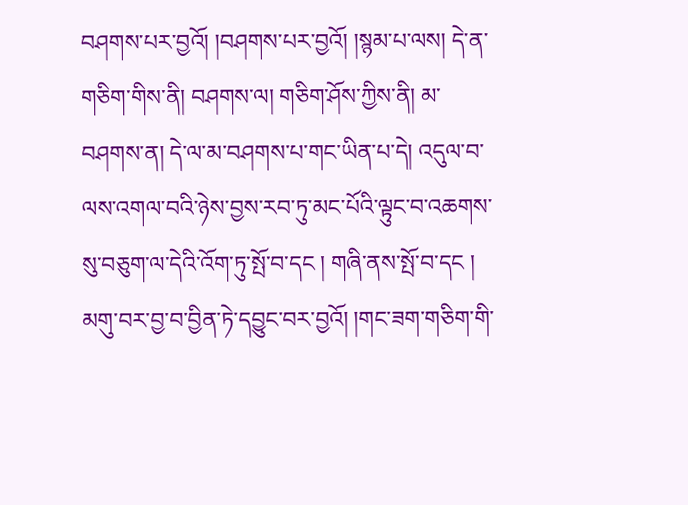བཤགས་པར་བྱའོ། །བཤགས་པར་བྱའོ། །སྙམ་པ་ལས། དེ་ན་གཅིག་གིས་ནི། བཤགས་ལ། གཅིག་ཤོས་ཀྱིས་ནི། མ་བཤགས་ན། དེ་ལ་མ་བཤགས་པ་གང་ཡིན་པ་དེ། འདུལ་བ་ལས་འགལ་བའི་ཉེས་བྱས་རབ་ཏུ་མང་པོའི་ལྟུང་བ་འཆགས་སུ་བཅུག་ལ་དེའི་འོག་ཏུ་སྤོ་བ་དང ། གཞི་ནས་སྤོ་བ་དང ། མགུ་བར་བྱ་བ་བྱིན་ཏེ་དབྱུང་བར་བྱའོ། །གང་ཟག་གཅིག་གི་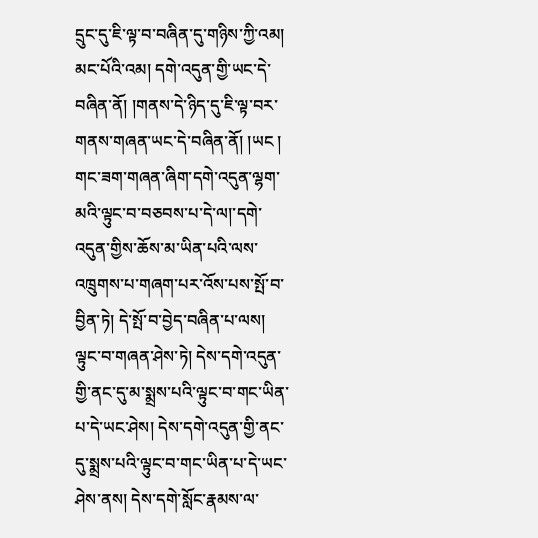དྲུང་དུ་ཇི་ལྟ་བ་བཞིན་དུ་གཉིས་ཀྱི་འམ། མང་པོའི་འམ། དགེ་འདུན་གྱི་ཡང་དེ་བཞིན་ནོ། །གནས་དེ་ཉིད་དུ་ཇི་ལྟ་བར་གནས་གཞན་ཡང་དེ་བཞིན་ནོ། །ཡང ། གང་ཟག་གཞན་ཞིག་དགེ་འདུན་ལྷག་མའི་ལྟུང་བ་བཅབས་པ་དེ་ལ།་དགེ་འདུན་གྱིས་ཆོས་མ་ཡིན་པའི་ལས་འཁྲུགས་པ་གཞག་པར་འོས་པས་སྤོ་བ་བྱིན་ཏེ། དེ་སྤོ་བ་བྱེད་བཞིན་པ་ལས། ལྟུང་བ་གཞན་ཤེས་ཏེ། དེས་དགེ་འདུན་གྱི་ནང་དུ་མ་སྨྲས་པའི་ལྟུང་བ་གང་ཡིན་པ་དེ་ཡང་ཤེས། དེས་དགེ་འདུན་གྱི་ནང་དུ་སྨྲས་པའི་ལྟུང་བ་གང་ཡིན་པ་དེ་ཡང་ཤེས་ནས། དེས་དགེ་སློང་རྣམས་ལ་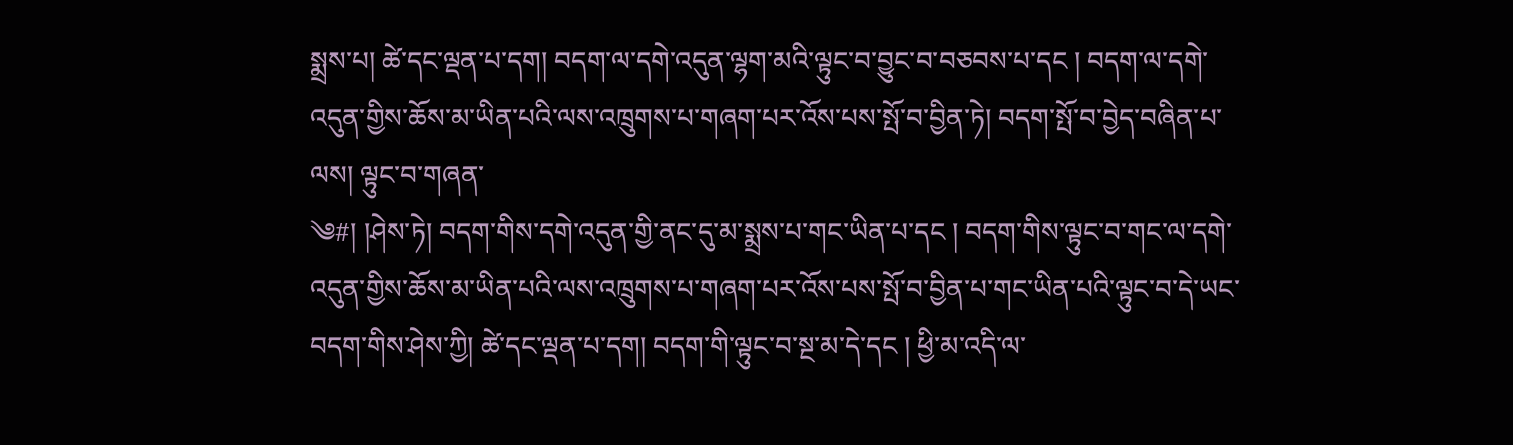སྨྲས་པ། ཚེ་དང་ལྡན་པ་དག། བདག་ལ་དགེ་འདུན་ལྷག་མའི་ལྟུང་བ་བྱུང་བ་བཅབས་པ་དང ། བདག་ལ་དགེ་འདུན་གྱིས་ཆོས་མ་ཡིན་པའི་ལས་འཁྲུགས་པ་གཞག་པར་འོས་པས་སྤོ་བ་བྱིན་ཏེ། བདག་སྤོ་བ་བྱེད་བཞིན་པ་ལས། ལྟུང་བ་གཞན་
༄#། །ཤེས་ཏེ། བདག་གིས་དགེ་འདུན་གྱི་ནང་དུ་མ་སྨྲས་པ་གང་ཡིན་པ་དང ། བདག་གིས་ལྟུང་བ་གང་ལ་དགེ་འདུན་གྱིས་ཆོས་མ་ཡིན་པའི་ལས་འཁྲུགས་པ་གཞག་པར་འོས་པས་སྤོ་བ་བྱིན་པ་གང་ཡིན་པའི་ལྟུང་བ་དེ་ཡང་བདག་གིས་ཤེས་ཀྱི། ཚེ་དང་ལྡན་པ་དག། བདག་གི་ལྟུང་བ་སྔ་མ་དེ་དང ། ཕྱི་མ་འདི་ལ་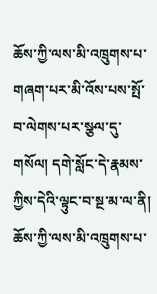ཆོས་ཀྱི་ལས་མི་འཁྲུགས་པ་གཞག་པར་མི་འོས་པས་སྤོ་བ་ལེགས་པར་སྩལ་དུ་གསོལ། དགེ་སློང་དེ་རྣམས་ཀྱིས་དེའི་ལྟུང་བ་སྔ་མ་ལ་ནི། ཆོས་ཀྱི་ལས་མི་འཁྲུགས་པ་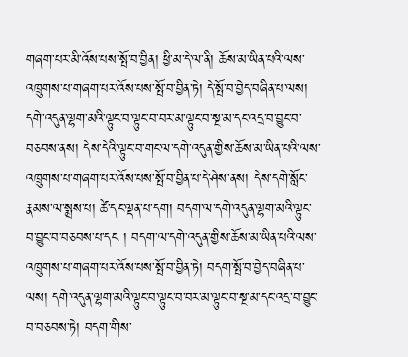གཞག་པར་མི་འོས་པས་སྤོ་བ་བྱིན། ཕྱི་མ་དེ་ལ་ནི། ཆོས་མ་ཡིན་པའི་ལས་འཁྲུགས་པ་གཞག་པར་འོས་པས་སྤོ་བ་བྱིན་ཏེ། དེ་སྤོ་བ་བྱེད་བཞིན་པ་ལས། དགེ་འདུན་ལྷག་མའི་ལྟུང་བ་ལྟུང་བ་བར་མ་ལྟུང་བ་སྔ་མ་དང་འདྲ་བ་བྱུང་བ་བཅབས་ནས། དེས་དེའི་ལྟུང་བ་གང་ལ་དགེ་འདུན་གྱིས་ཆོས་མ་ཡིན་པའི་ལས་འཁྲུགས་པ་གཞག་པར་འོས་པས་སྤོ་བ་བྱིན་པ་དེ་ཤེས་ནས། དེས་དགེ་སློང་རྣམས་ལ་སྨྲས་པ། ཚེ་དང་ལྡན་པ་དག། བདག་ལ་དགེ་འདུན་ལྷག་མའི་ལྟུང་བ་བྱུང་བ་བཅབས་པ་དང ། བདག་ལ་དགེ་འདུན་གྱིས་ཆོས་མ་ཡིན་པའི་ལས་འཁྲུགས་པ་གཞག་པར་འོས་པས་སྤོ་བ་བྱིན་ཏེ། བདག་སྤོ་བ་བྱེད་བཞིན་པ་ལས། དགེ་འདུན་ལྷག་མའི་ལྟུང་བ་ལྟུང་བ་བར་མ་ལྟུང་བ་སྔ་མ་དང་འདྲ་བ་བྱུང་བ་བཅབས་ཏེ། བདག་གིས་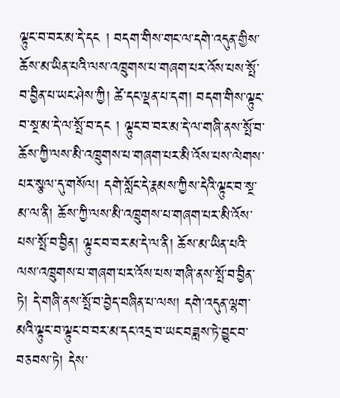ལྟུང་བ་བར་མ་དེ་དང ། བདག་གིས་གང་ལ་དགེ་འདུན་གྱིས་
ཆོས་མ་ཡིན་པའི་ལས་འཁྲུགས་པ་གཞག་པར་འོས་པས་སྤོ་བ་བྱིན་པ་ཡང་ཤེས་ཀྱི། ཚེ་དང་ལྡན་པ་དག། བདག་གིས་ལྟུང་བ་སྔ་མ་དེ་ལ་སྤོ་བ་དང ། ལྟུང་བ་བར་མ་དེ་ལ་གཞི་ནས་སྤོ་བ་ཆོས་ཀྱི་ལས་མི་འཁྲུགས་པ་གཞག་པར་མི་འོས་པས་ལེགས་པར་སྩལ་དུ་གསོལ། དགེ་སློང་དེ་རྣམས་ཀྱིས་དེའི་ལྟུང་བ་སྔ་མ་ལ་ནི། ཆོས་ཀྱི་ལས་མི་འཁྲུགས་པ་གཞག་པར་མི་འོས་པས་སྤོ་བ་བྱིན། ལྟུང་བ་བར་མ་དེ་ལ་ནི། ཆོས་མ་ཡིན་པའི་ལས་འཁྲུགས་པ་གཞག་པར་འོས་པས་གཞི་ནས་སྤོ་བ་བྱིན་ཏེ། དེ་གཞི་ནས་སྤོ་བ་བྱེད་བཞིན་པ་ལས། དགེ་འདུན་ལྷག་མའི་ལྟུང་བ་ལྟུང་བ་བར་མ་དང་འདྲ་བ་ཡང་བཟླས་ཏེ་བྱུང་བ་བཅབས་ཏེ། དེས་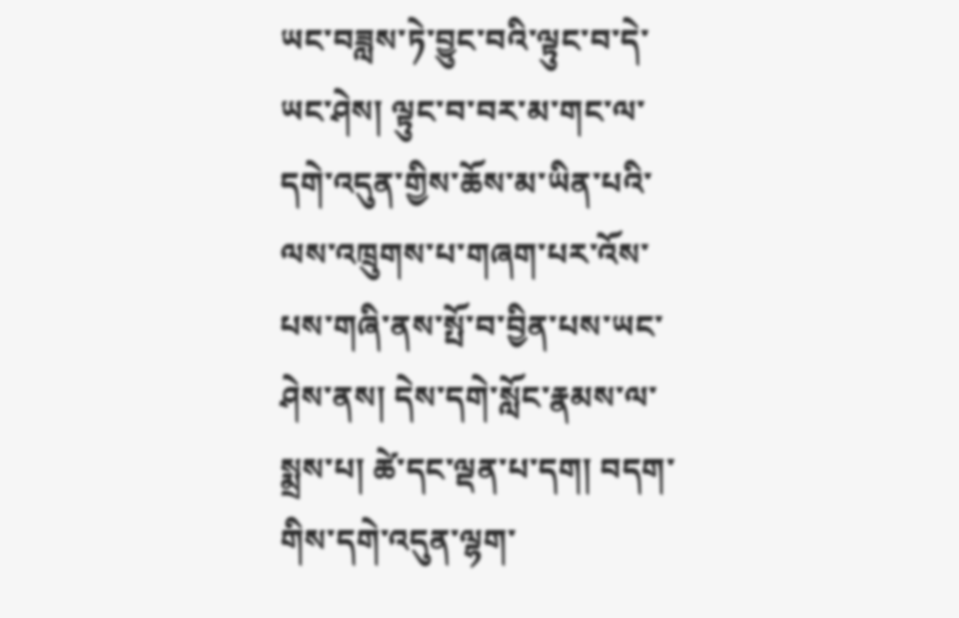ཡང་བཟླས་ཏེ་བྱུང་བའི་ལྟུང་བ་དེ་ཡང་ཤེས། ལྟུང་བ་བར་མ་གང་ལ་དགེ་འདུན་གྱིས་ཆོས་མ་ཡིན་པའི་ལས་འཁྲུགས་པ་གཞག་པར་འོས་པས་གཞི་ནས་སྤོ་བ་བྱིན་པས་ཡང་ཤེས་ནས། དེས་དགེ་སློང་རྣམས་ལ་སྨྲས་པ། ཚེ་དང་ལྡན་པ་དག། བདག་གིས་དགེ་འདུན་ལྷག་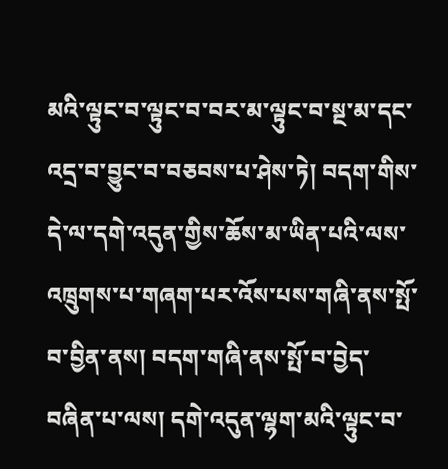མའི་ལྟུང་བ་ལྟུང་བ་བར་མ་ལྟུང་བ་སྔ་མ་དང་འདྲ་བ་བྱུང་བ་བཅབས་པ་ཤེས་ཏེ། བདག་གིས་དེ་ལ་དགེ་འདུན་གྱིས་ཆོས་མ་ཡིན་པའི་ལས་འཁྲུགས་པ་གཞག་པར་འོས་པས་གཞི་ནས་སྤོ་བ་བྱིན་ནས། བདག་གཞི་ནས་སྤོ་བ་བྱེད་བཞིན་པ་ལས། དགེ་འདུན་ལྷག་མའི་ལྟུང་བ་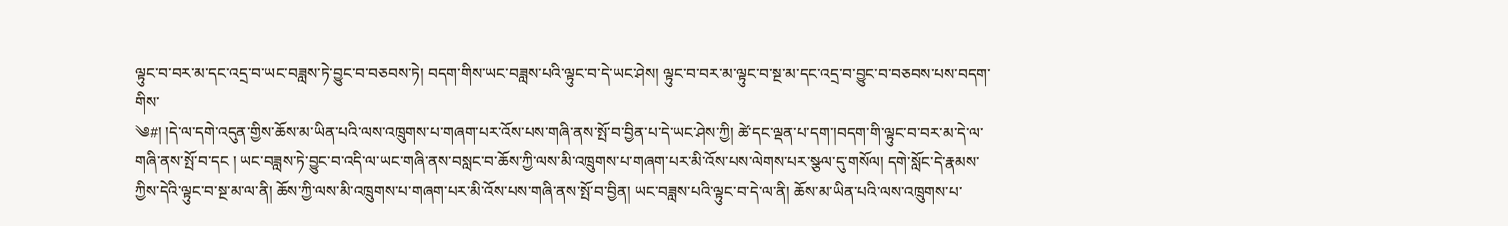ལྟུང་བ་བར་མ་དང་འདྲ་བ་ཡང་བཟླས་ཏེ་བྱུང་བ་བཅབས་ཏེ། བདག་གིས་ཡང་བཟླས་པའི་ལྟུང་བ་དེ་ཡང་ཤེས། ལྟུང་བ་བར་མ་ལྟུང་བ་སྔ་མ་དང་འདྲ་བ་བྱུང་བ་བཅབས་པས་བདག་གིས་
༄#། །དེ་ལ་དགེ་འདུན་གྱིས་ཆོས་མ་ཡིན་པའི་ལས་འཁྲུགས་པ་གཞག་པར་འོས་པས་གཞི་ནས་སྤོ་བ་བྱིན་པ་དེ་ཡང་ཤེས་ཀྱི། ཚེ་དང་ལྡན་པ་དག་།བདག་གི་ལྟུང་བ་བར་མ་དེ་ལ་གཞི་ནས་སྤོ་བ་དང ། ཡང་བཟླས་ཏེ་བྱུང་བ་འདི་ལ་ཡང་གཞི་ནས་བསླང་བ་ཆོས་ཀྱི་ལས་མི་འཁྲུགས་པ་གཞག་པར་མི་འོས་པས་ལེགས་པར་སྩལ་དུ་གསོལ། དགེ་སློང་དེ་རྣམས་ཀྱིས་དེའི་ལྟུང་བ་སྔ་མ་ལ་ནི། ཆོས་ཀྱི་ལས་མི་འཁྲུགས་པ་གཞག་པར་མི་འོས་པས་གཞི་ནས་སྤོ་བ་བྱིན། ཡང་བཟླས་པའི་ལྟུང་བ་དེ་ལ་ནི། ཆོས་མ་ཡིན་པའི་ལས་འཁྲུགས་པ་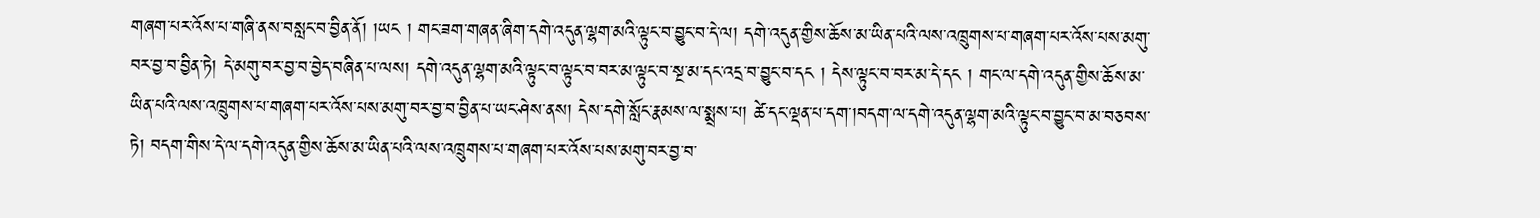གཞག་པར་འོས་པ་གཞི་ནས་བསླང་བ་བྱིན་ནོ། །ཡང ། གང་ཟག་གཞན་ཞིག་དགེ་འདུན་ལྷག་མའི་ལྟུང་བ་བྱུང་བ་དེ་ལ། དགེ་འདུན་གྱིས་ཆོས་མ་ཡིན་པའི་ལས་འཁྲུགས་པ་གཞག་པར་འོས་པས་མགུ་བར་བྱ་བ་བྱིན་ཏེ། དེ་མགུ་བར་བྱ་བ་བྱེད་བཞིན་པ་ལས། དགེ་འདུན་ལྷག་མའི་ལྟུང་བ་ལྟུང་བ་བར་མ་ལྟུང་བ་སྔ་མ་དང་འདྲ་བ་བྱུང་བ་དང ། དེས་ལྟུང་བ་བར་མ་དེ་དང ། གང་ལ་དགེ་འདུན་གྱིས་ཆོས་མ་ཡིན་པའི་ལས་འཁྲུགས་པ་གཞག་པར་འོས་པས་མགུ་བར་བྱ་བ་བྱིན་པ་ཡང་ཤེས་ནས། དེས་དགེ་སློང་རྣམས་ལ་སྨྲས་པ། ཚེ་དང་ལྡན་པ་དག་།བདག་ལ་དགེ་འདུན་ལྷག་མའི་ལྟུང་བ་བྱུང་བ་མ་བཅབས་ཏེ། བདག་གིས་དེ་ལ་དགེ་འདུན་གྱིས་ཆོས་མ་ཡིན་པའི་ལས་འཁྲུགས་པ་གཞག་པར་འོས་པས་མགུ་བར་བྱ་བ་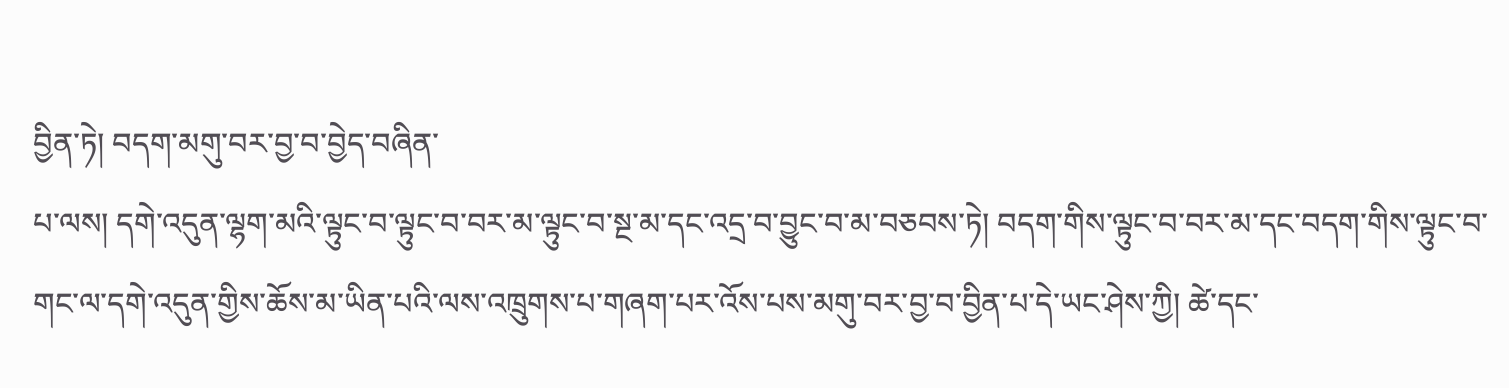བྱིན་ཏེ། བདག་མགུ་བར་བྱ་བ་བྱེད་བཞིན་
པ་ལས། དགེ་འདུན་ལྷག་མའི་ལྟུང་བ་ལྟུང་བ་བར་མ་ལྟུང་བ་སྔ་མ་དང་འདྲ་བ་བྱུང་བ་མ་བཅབས་ཏེ། བདག་གིས་ལྟུང་བ་བར་མ་དང་བདག་གིས་ལྟུང་བ་གང་ལ་དགེ་འདུན་གྱིས་ཆོས་མ་ཡིན་པའི་ལས་འཁྲུགས་པ་གཞག་པར་འོས་པས་མགུ་བར་བྱ་བ་བྱིན་པ་དེ་ཡང་ཤེས་ཀྱི། ཚེ་དང་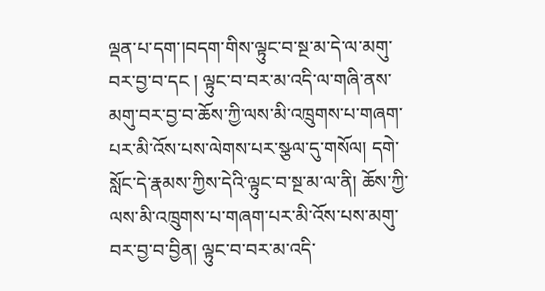ལྡན་པ་དག་།བདག་གིས་ལྟུང་བ་སྔ་མ་དེ་ལ་མགུ་བར་བྱ་བ་དང ། ལྟུང་བ་བར་མ་འདི་ལ་གཞི་ནས་མགུ་བར་བྱ་བ་ཆོས་ཀྱི་ལས་མི་འཁྲུགས་པ་གཞག་པར་མི་འོས་པས་ལེགས་པར་སྩལ་དུ་གསོལ། དགེ་སློང་དེ་རྣམས་ཀྱིས་དེའི་ལྟུང་བ་སྔ་མ་ལ་ནི། ཆོས་ཀྱི་ལས་མི་འཁྲུགས་པ་གཞག་པར་མི་འོས་པས་མགུ་བར་བྱ་བ་བྱིན། ལྟུང་བ་བར་མ་འདི་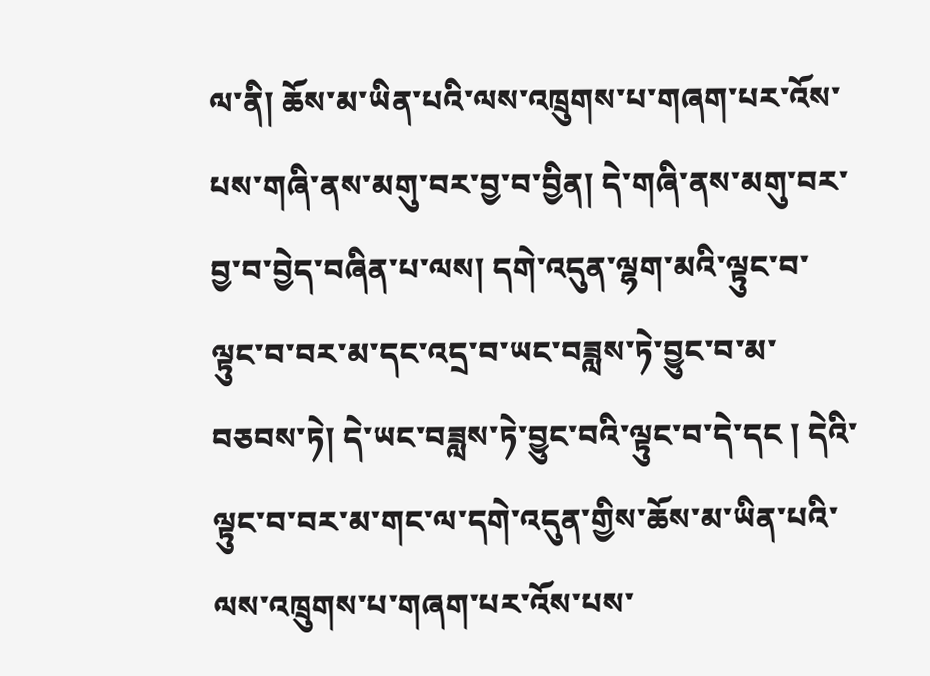ལ་ནི། ཆོས་མ་ཡིན་པའི་ལས་འཁྲུགས་པ་གཞག་པར་འོས་པས་གཞི་ནས་མགུ་བར་བྱ་བ་བྱིན། དེ་གཞི་ནས་མགུ་བར་བྱ་བ་བྱེད་བཞིན་པ་ལས། དགེ་འདུན་ལྷག་མའི་ལྟུང་བ་ལྟུང་བ་བར་མ་དང་འདྲ་བ་ཡང་བཟླས་ཏེ་བྱུང་བ་མ་བཅབས་ཏེ། དེ་ཡང་བཟླས་ཏེ་བྱུང་བའི་ལྟུང་བ་དེ་དང ། དེའི་ལྟུང་བ་བར་མ་གང་ལ་དགེ་འདུན་གྱིས་ཆོས་མ་ཡིན་པའི་ལས་འཁྲུགས་པ་གཞག་པར་འོས་པས་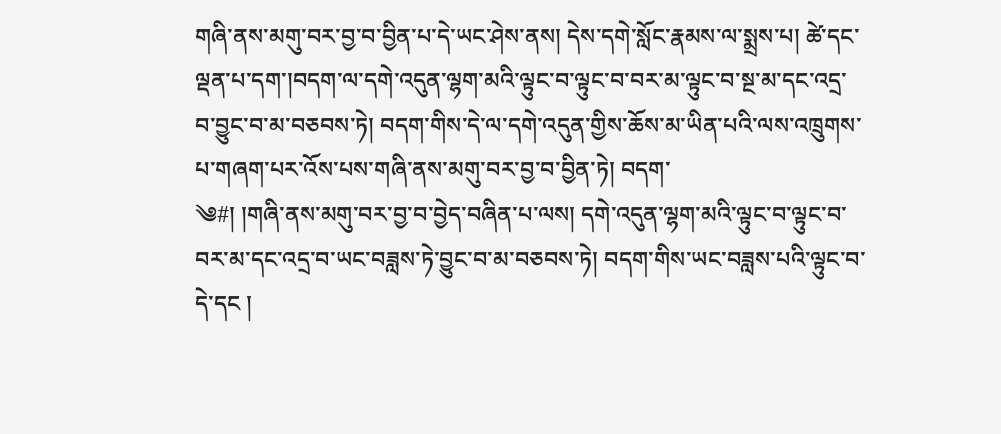གཞི་ནས་མགུ་བར་བྱ་བ་བྱིན་པ་དེ་ཡང་ཤེས་ནས། དེས་དགེ་སློང་རྣམས་ལ་སྨྲས་པ། ཚེ་དང་ལྡན་པ་དག་།བདག་ལ་དགེ་འདུན་ལྷག་མའི་ལྟུང་བ་ལྟུང་བ་བར་མ་ལྟུང་བ་སྔ་མ་དང་འདྲ་བ་བྱུང་བ་མ་བཅབས་ཏེ། བདག་གིས་དེ་ལ་དགེ་འདུན་གྱིས་ཆོས་མ་ཡིན་པའི་ལས་འཁྲུགས་པ་གཞག་པར་འོས་པས་གཞི་ནས་མགུ་བར་བྱ་བ་བྱིན་ཏེ། བདག་
༄#། །གཞི་ནས་མགུ་བར་བྱ་བ་བྱེད་བཞིན་པ་ལས། དགེ་འདུན་ལྷག་མའི་ལྟུང་བ་ལྟུང་བ་བར་མ་དང་འདྲ་བ་ཡང་བཟླས་ཏེ་བྱུང་བ་མ་བཅབས་ཏེ། བདག་གིས་ཡང་བཟླས་པའི་ལྟུང་བ་དེ་དང །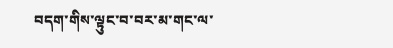བདག་གིས་ལྟུང་བ་བར་མ་གང་ལ་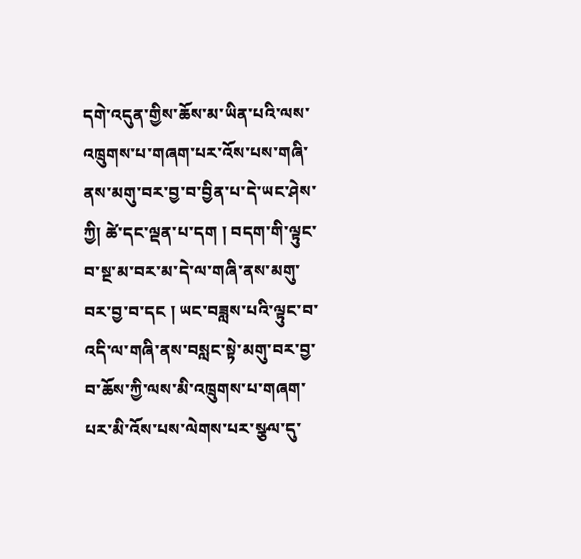དགེ་འདུན་གྱིས་ཆོས་མ་ཡིན་པའི་ལས་འཁྲུགས་པ་གཞག་པར་འོས་པས་གཞི་ནས་མགུ་བར་བྱ་བ་བྱིན་པ་དེ་ཡང་ཤེས་ཀྱི། ཚེ་དང་ལྡན་པ་དག ། བདག་གི་ལྟུང་བ་སྔ་མ་བར་མ་དེ་ལ་གཞི་ནས་མགུ་བར་བྱ་བ་དང ། ཡང་བཟླས་པའི་ལྟུང་བ་འདི་ལ་གཞི་ནས་བསླང་སྟེ་མགུ་བར་བྱ་བ་ཆོས་ཀྱི་ལས་མི་འཁྲུགས་པ་གཞག་པར་མི་འོས་པས་ལེགས་པར་སྩལ་དུ་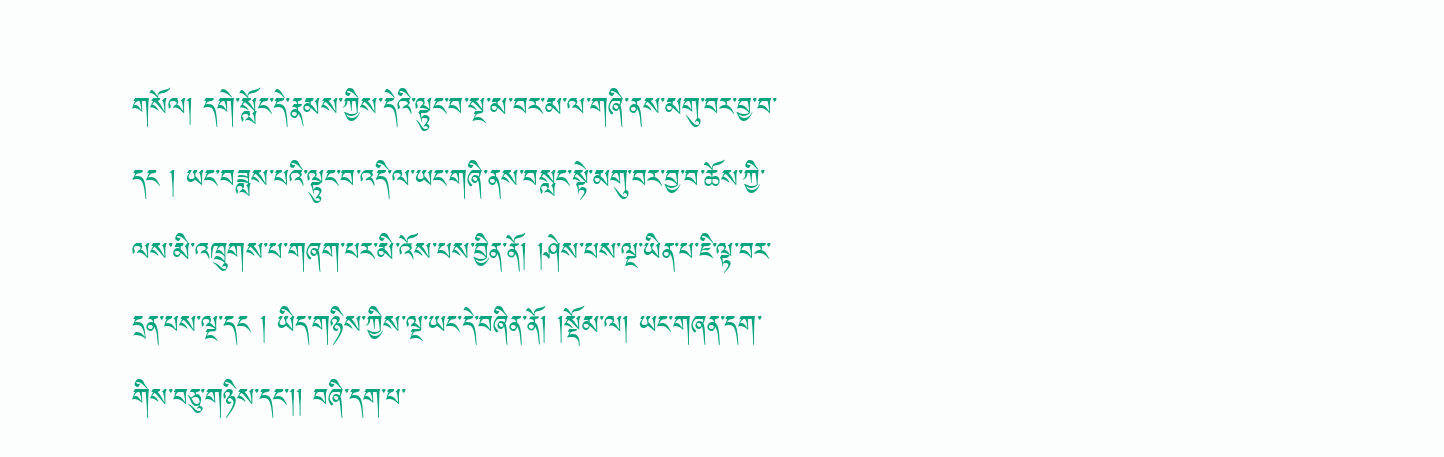གསོལ། དགེ་སློང་དེ་རྣམས་ཀྱིས་དེའི་ལྟུང་བ་སྔ་མ་བར་མ་ལ་གཞི་ནས་མགུ་བར་བྱ་བ་དང ། ཡང་བཟླས་པའི་ལྟུང་བ་འདི་ལ་ཡང་གཞི་ནས་བསླང་སྟེ་མགུ་བར་བྱ་བ་ཆོས་ཀྱི་ལས་མི་འཁྲུགས་པ་གཞག་པར་མི་འོས་པས་བྱིན་ནོ། །ཤེས་པས་ལྔ་ཡིན་པ་ཇི་ལྟ་བར་དྲན་པས་ལྔ་དང ། ཡིད་གཉིས་ཀྱིས་ལྔ་ཡང་དེ་བཞིན་ནོ། །སྡོམ་ལ། ཡང་གཞན་དག་གིས་བཅུ་གཉིས་དང་།། བཞི་དག་པ་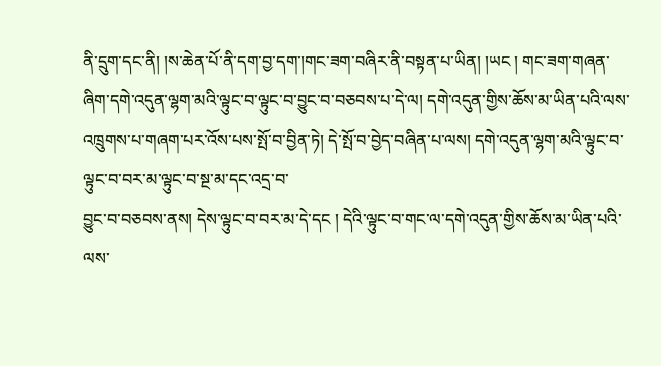ནི་དྲུག་དང་ནི། །ས་ཆེན་པོ་ནི་དག་བྱ་དག་།གང་ཟག་བཞིར་ནི་བསྟན་པ་ཡིན། །ཡང ། གང་ཟག་གཞན་ཞིག་དགེ་འདུན་ལྷག་མའི་ལྟུང་བ་ལྟུང་བ་བྱུང་བ་བཅབས་པ་དེ་ལ། དགེ་འདུན་གྱིས་ཆོས་མ་ཡིན་པའི་ལས་འཁྲུགས་པ་གཞག་པར་འོས་པས་སྤོ་བ་བྱིན་ཏེ། དེ་སྤོ་བ་བྱེད་བཞིན་པ་ལས། དགེ་འདུན་ལྷག་མའི་ལྟུང་བ་ལྟུང་བ་བར་མ་ལྟུང་བ་སྔ་མ་དང་འདྲ་བ་
བྱུང་བ་བཅབས་ནས། དེས་ལྟུང་བ་བར་མ་དེ་དང ། དེའི་ལྟུང་བ་གང་ལ་དགེ་འདུན་གྱིས་ཆོས་མ་ཡིན་པའི་ལས་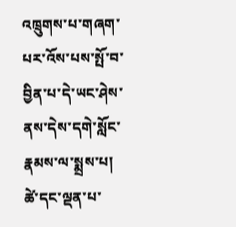འཁྲུགས་པ་གཞག་པར་འོས་པས་སྤོ་བ་བྱིན་པ་དེ་ཡང་ཤེས་ནས་དེས་དགེ་སློང་རྣམས་ལ་སྨྲས་པ། ཚེ་དང་ལྡན་པ་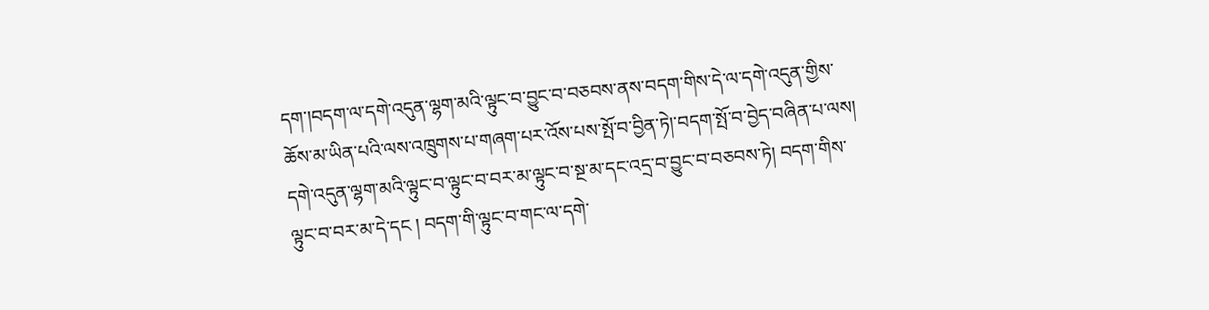དག་།བདག་ལ་དགེ་འདུན་ལྷག་མའི་ལྟུང་བ་བྱུང་བ་བཅབས་ནས་བདག་གིས་དེ་ལ་དགེ་འདུན་གྱིས་ཆོས་མ་ཡིན་པའི་ལས་འཁྲུགས་པ་གཞག་པར་འོས་པས་སྤོ་བ་བྱིན་ཏེ།་བདག་སྤོ་བ་བྱེད་བཞིན་པ་ལས། དགེ་འདུན་ལྷག་མའི་ལྟུང་བ་ལྟུང་བ་བར་མ་ལྟུང་བ་སྔ་མ་དང་འདྲ་བ་བྱུང་བ་བཅབས་ཏེ། བདག་གིས་ལྟུང་བ་བར་མ་དེ་དང ། བདག་གི་ལྟུང་བ་གང་ལ་དགེ་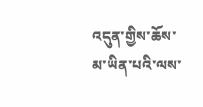འདུན་གྱིས་ཆོས་མ་ཡིན་པའི་ལས་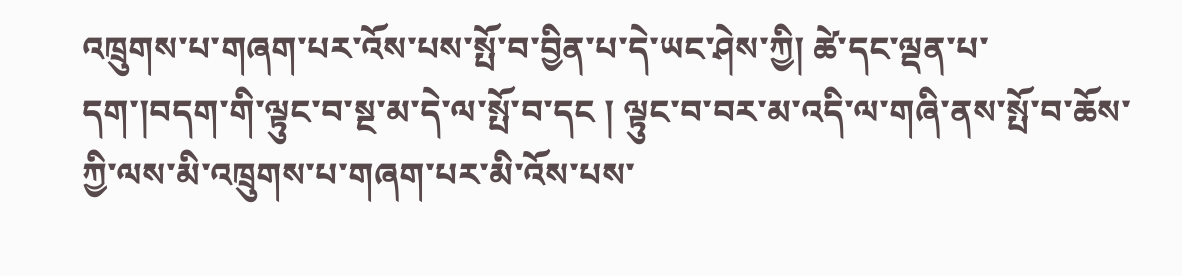འཁྲུགས་པ་གཞག་པར་འོས་པས་སྤོ་བ་བྱིན་པ་དེ་ཡང་ཤེས་ཀྱི། ཚེ་དང་ལྡན་པ་དག་།བདག་གི་ལྟུང་བ་སྔ་མ་དེ་ལ་སྤོ་བ་དང ། ལྟུང་བ་བར་མ་འདི་ལ་གཞི་ནས་སྤོ་བ་ཆོས་ཀྱི་ལས་མི་འཁྲུགས་པ་གཞག་པར་མི་འོས་པས་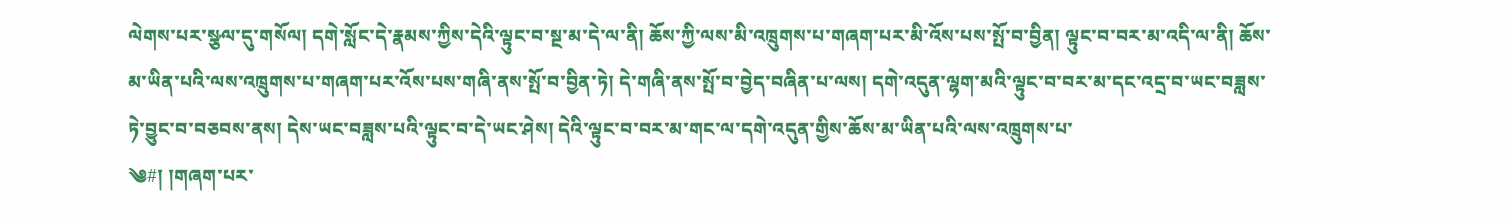ལེགས་པར་སྩལ་དུ་གསོལ། དགེ་སློང་དེ་རྣམས་ཀྱིས་དེའི་ལྟུང་བ་སྔ་མ་དེ་ལ་ནི། ཆོས་ཀྱི་ལས་མི་འཁྲུགས་པ་གཞག་པར་མི་འོས་པས་སྤོ་བ་བྱིན། ལྟུང་བ་བར་མ་འདི་ལ་ནི། ཆོས་མ་ཡིན་པའི་ལས་འཁྲུགས་པ་གཞག་པར་འོས་པས་གཞི་ནས་སྤོ་བ་བྱིན་ཏེ། དེ་གཞི་ནས་སྤོ་བ་བྱེད་བཞིན་པ་ལས། དགེ་འདུན་ལྷག་མའི་ལྟུང་བ་བར་མ་དང་འདྲ་བ་ཡང་བཟླས་ཏེ་བྱུང་བ་བཅབས་ནས། དེས་ཡང་བཟླས་པའི་ལྟུང་བ་དེ་ཡང་ཤེས། དེའི་ལྟུང་བ་བར་མ་གང་ལ་དགེ་འདུན་གྱིས་ཆོས་མ་ཡིན་པའི་ལས་འཁྲུགས་པ་
༄#། །གཞག་པར་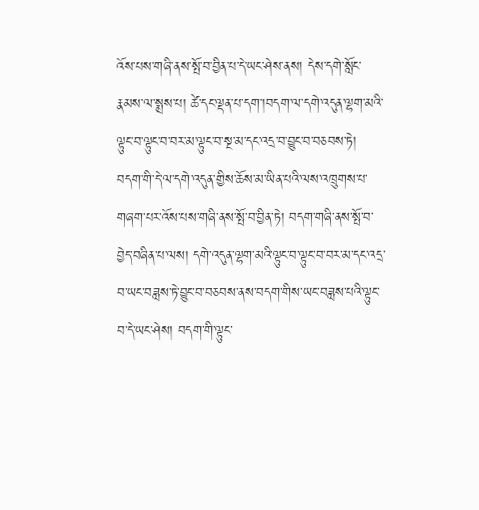འོས་པས་གཞི་ནས་སྤོ་བ་བྱིན་པ་དེ་ཡང་ཤེས་ནས། དེས་དགེ་སློང་རྣམས་ལ་སྨྲས་པ། ཚེ་དང་ལྡན་པ་དག་།བདག་ལ་དགེ་འདུན་ལྷག་མའི་ལྟུང་བ་ལྟུང་བ་བར་མ་ལྟུང་བ་སྔ་མ་དང་འདྲ་བ་བྱུང་བ་བཅབས་ཏེ། བདག་གི་དེ་ལ་དགེ་འདུན་གྱིས་ཆོས་མ་ཡིན་པའི་ལས་འཁྲུགས་པ་གཞག་པར་འོས་པས་གཞི་ནས་སྤོ་བ་བྱིན་ཏེ། བདག་གཞི་ནས་སྤོ་བ་བྱེད་བཞིན་པ་ལས། དགེ་འདུན་ལྷག་མའི་ལྟུང་བ་ལྟུང་བ་བར་མ་དང་འདྲ་བ་ཡང་བཟླས་ཏེ་བྱུང་བ་བཅབས་ནས་བདག་གིས་ཡང་བཟླས་པའི་ལྟུང་བ་དེ་ཡང་ཤེས། བདག་གི་ལྟུང་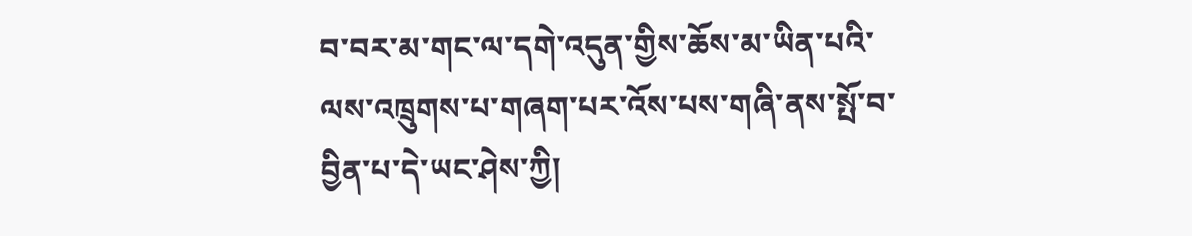བ་བར་མ་གང་ལ་དགེ་འདུན་གྱིས་ཆོས་མ་ཡིན་པའི་ལས་འཁྲུགས་པ་གཞག་པར་འོས་པས་གཞི་ནས་སྤོ་བ་བྱིན་པ་དེ་ཡང་ཤེས་ཀྱི།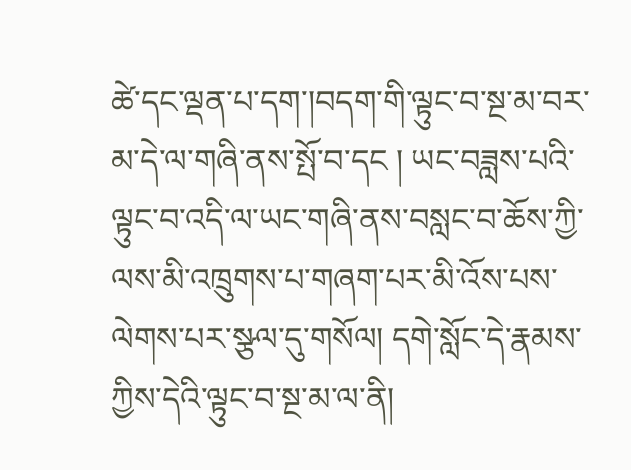ཚེ་དང་ལྡན་པ་དག་།བདག་གི་ལྟུང་བ་སྔ་མ་བར་མ་དེ་ལ་གཞི་ནས་སྤོ་བ་དང ། ཡང་བཟླས་པའི་ལྟུང་བ་འདི་ལ་ཡང་གཞི་ནས་བསླང་བ་ཆོས་ཀྱི་ལས་མི་འཁྲུགས་པ་གཞག་པར་མི་འོས་པས་ལེགས་པར་སྩལ་དུ་གསོལ། དགེ་སློང་དེ་རྣམས་ཀྱིས་དེའི་ལྟུང་བ་སྔ་མ་ལ་ནི།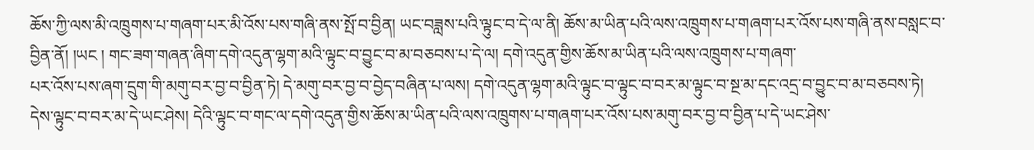ཆོས་ཀྱི་ལས་མི་འཁྲུགས་པ་གཞག་པར་མི་འོས་པས་གཞི་ནས་སྤོ་བ་བྱིན། ཡང་བཟླས་པའི་ལྟུང་བ་དེ་ལ་ནི། ཆོས་མ་ཡིན་པའི་ལས་འཁྲུགས་པ་གཞག་པར་འོས་པས་གཞི་ནས་བསླང་བ་བྱིན་ནོ། །ཡང ། གང་ཟག་གཞན་ཞིག་དགེ་འདུན་ལྷག་མའི་ལྟུང་བ་བྱུང་བ་མ་བཅབས་པ་དེ་ལ། དགེ་འདུན་གྱིས་ཆོས་མ་ཡིན་པའི་ལས་འཁྲུགས་པ་གཞག་
པར་འོས་པས་ཞག་དྲུག་གི་མགུ་བར་བྱ་བ་བྱིན་ཏེ། དེ་མགུ་བར་བྱ་བ་བྱེད་བཞིན་པ་ལས། དགེ་འདུན་ལྷག་མའི་ལྟུང་བ་ལྟུང་བ་བར་མ་ལྟུང་བ་སྔ་མ་དང་འདྲ་བ་བྱུང་བ་མ་བཅབས་ཏེ། དེས་ལྟུང་བ་བར་མ་དེ་ཡང་ཤེས། དེའི་ལྟུང་བ་གང་ལ་དགེ་འདུན་གྱིས་ཆོས་མ་ཡིན་པའི་ལས་འཁྲུགས་པ་གཞག་པར་འོས་པས་མགུ་བར་བྱ་བ་བྱིན་པ་དེ་ཡང་ཤེས་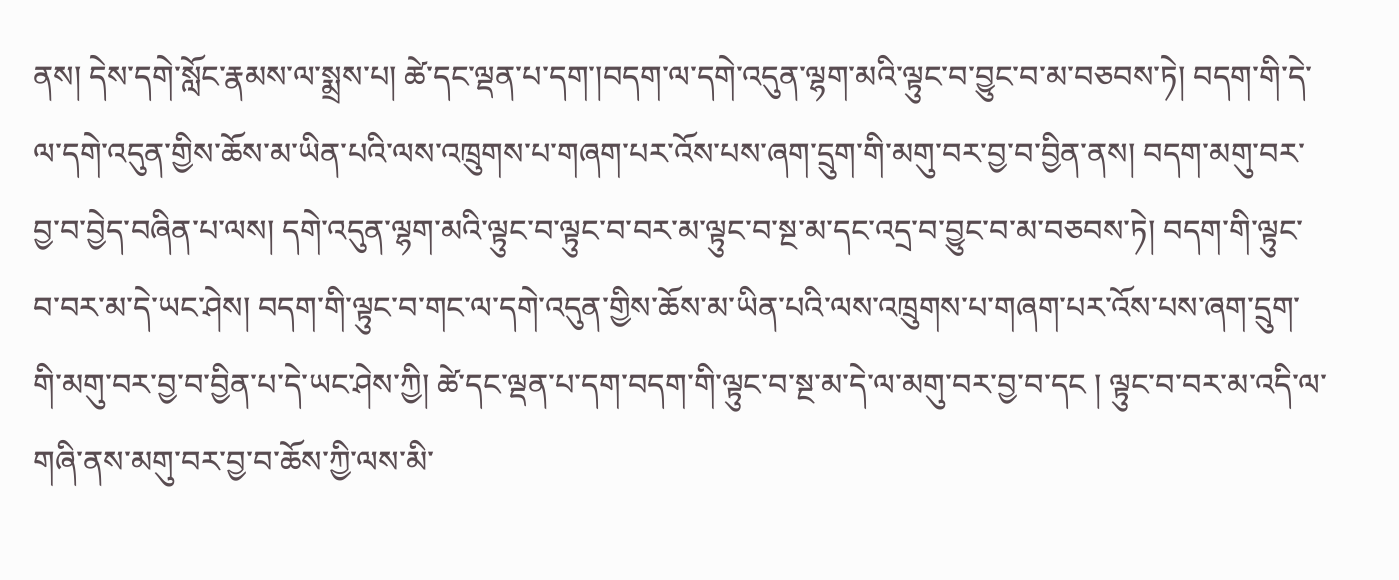ནས། དེས་དགེ་སློང་རྣམས་ལ་སྨྲས་པ། ཚེ་དང་ལྡན་པ་དག་།བདག་ལ་དགེ་འདུན་ལྷག་མའི་ལྟུང་བ་བྱུང་བ་མ་བཅབས་ཏེ། བདག་གི་དེ་ལ་དགེ་འདུན་གྱིས་ཆོས་མ་ཡིན་པའི་ལས་འཁྲུགས་པ་གཞག་པར་འོས་པས་ཞག་དྲུག་གི་མགུ་བར་བྱ་བ་བྱིན་ནས། བདག་མགུ་བར་བྱ་བ་བྱེད་བཞིན་པ་ལས། དགེ་འདུན་ལྷག་མའི་ལྟུང་བ་ལྟུང་བ་བར་མ་ལྟུང་བ་སྔ་མ་དང་འདྲ་བ་བྱུང་བ་མ་བཅབས་ཏེ། བདག་གི་ལྟུང་བ་བར་མ་དེ་ཡང་ཤེས། བདག་གི་ལྟུང་བ་གང་ལ་དགེ་འདུན་གྱིས་ཆོས་མ་ཡིན་པའི་ལས་འཁྲུགས་པ་གཞག་པར་འོས་པས་ཞག་དྲུག་གི་མགུ་བར་བྱ་བ་བྱིན་པ་དེ་ཡང་ཤེས་ཀྱི། ཚེ་དང་ལྡན་པ་དག་བདག་གི་ལྟུང་བ་སྔ་མ་དེ་ལ་མགུ་བར་བྱ་བ་དང ། ལྟུང་བ་བར་མ་འདི་ལ་གཞི་ནས་མགུ་བར་བྱ་བ་ཆོས་ཀྱི་ལས་མི་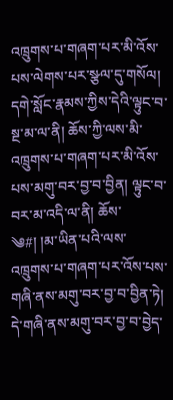འཁྲུགས་པ་གཞག་པར་མི་འོས་པས་ལེགས་པར་སྩལ་དུ་གསོལ། དགེ་སློང་རྣམས་ཀྱིས་དེའི་ལྟུང་བ་སྔ་མ་ལ་ནི། ཆོས་ཀྱི་ལས་མི་འཁྲུགས་པ་གཞག་པར་མི་འོས་པས་མགུ་བར་བྱ་བ་བྱིན། ལྟུང་བ་བར་མ་འདི་ལ་ནི། ཆོས་
༄#། །མ་ཡིན་པའི་ལས་འཁྲུགས་པ་གཞག་པར་འོས་པས་གཞི་ནས་མགུ་བར་བྱ་བ་བྱིན་ཏེ། དེ་གཞི་ནས་མགུ་བར་བྱ་བ་བྱེད་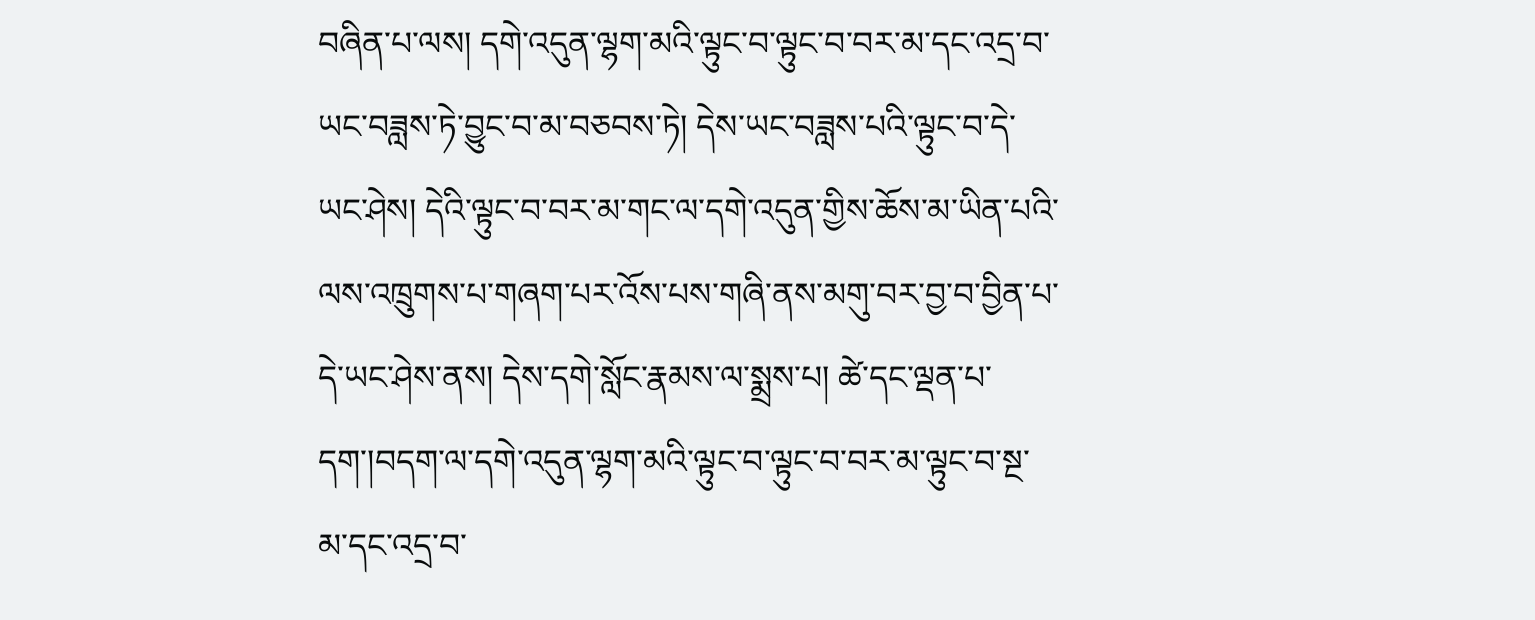བཞིན་པ་ལས། དགེ་འདུན་ལྷག་མའི་ལྟུང་བ་ལྟུང་བ་བར་མ་དང་འདྲ་བ་ཡང་བཟླས་ཏེ་བྱུང་བ་མ་བཅབས་ཏེ། དེས་ཡང་བཟླས་པའི་ལྟུང་བ་དེ་ཡང་ཤེས། དེའི་ལྟུང་བ་བར་མ་གང་ལ་དགེ་འདུན་གྱིས་ཆོས་མ་ཡིན་པའི་ལས་འཁྲུགས་པ་གཞག་པར་འོས་པས་གཞི་ནས་མགུ་བར་བྱ་བ་བྱིན་པ་དེ་ཡང་ཤེས་ནས། དེས་དགེ་སློང་རྣམས་ལ་སྨྲས་པ། ཚེ་དང་ལྡན་པ་དག་།བདག་ལ་དགེ་འདུན་ལྷག་མའི་ལྟུང་བ་ལྟུང་བ་བར་མ་ལྟུང་བ་སྔ་མ་དང་འདྲ་བ་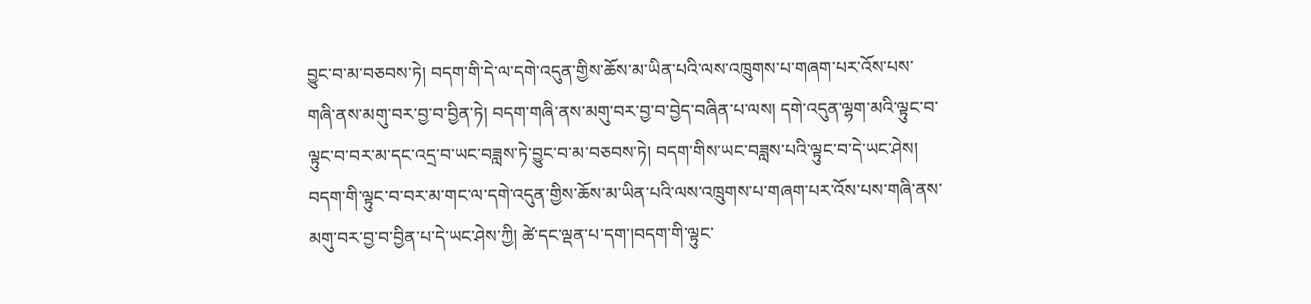བྱུང་བ་མ་བཅབས་ཏེ། བདག་གི་དེ་ལ་དགེ་འདུན་གྱིས་ཆོས་མ་ཡིན་པའི་ལས་འཁྲུགས་པ་གཞག་པར་འོས་པས་གཞི་ནས་མགུ་བར་བྱ་བ་བྱིན་ཏེ། བདག་གཞི་ནས་མགུ་བར་བྱ་བ་བྱེད་བཞིན་པ་ལས། དགེ་འདུན་ལྷག་མའི་ལྟུང་བ་ལྟུང་བ་བར་མ་དང་འདྲ་བ་ཡང་བཟླས་ཏེ་བྱུང་བ་མ་བཅབས་ཏེ། བདག་གིས་ཡང་བཟླས་པའི་ལྟུང་བ་དེ་ཡང་ཤེས། བདག་གི་ལྟུང་བ་བར་མ་གང་ལ་དགེ་འདུན་གྱིས་ཆོས་མ་ཡིན་པའི་ལས་འཁྲུགས་པ་གཞག་པར་འོས་པས་གཞི་ནས་མགུ་བར་བྱ་བ་བྱིན་པ་དེ་ཡང་ཤེས་ཀྱི། ཚེ་དང་ལྡན་པ་དག་།བདག་གི་ལྟུང་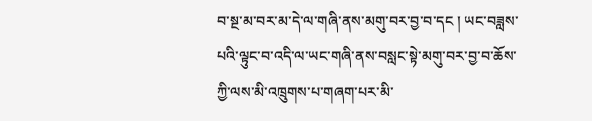བ་སྔ་མ་བར་མ་དེ་ལ་གཞི་ནས་མགུ་བར་བྱ་བ་དང ། ཡང་བཟླས་པའི་ལྟུང་བ་འདི་ལ་ཡང་གཞི་ནས་བསླང་སྟེ་མགུ་བར་བྱ་བ་ཆོས་ཀྱི་ལས་མི་འཁྲུགས་པ་གཞག་པར་མི་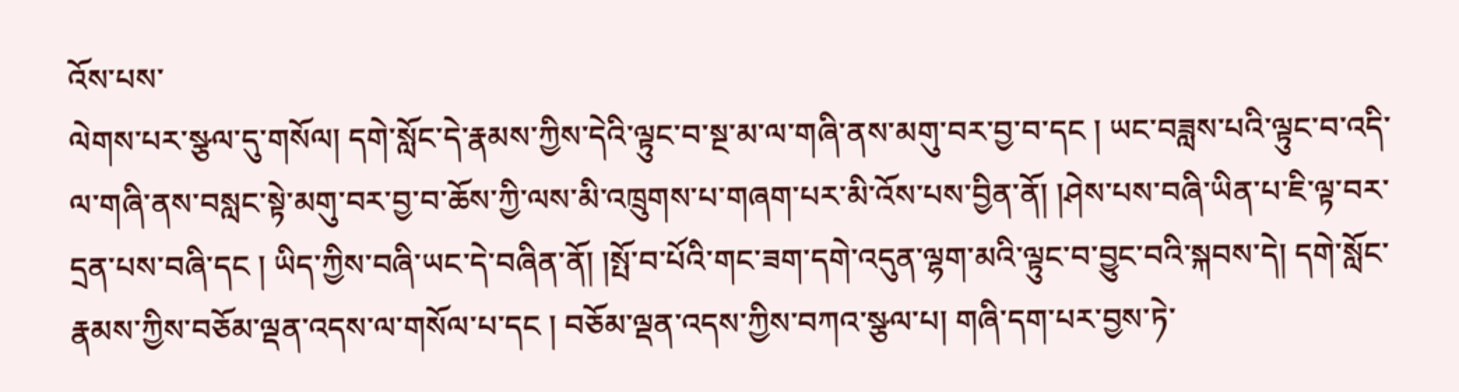འོས་པས་
ལེགས་པར་སྩལ་དུ་གསོལ། དགེ་སློང་དེ་རྣམས་ཀྱིས་དེའི་ལྟུང་བ་སྔ་མ་ལ་གཞི་ནས་མགུ་བར་བྱ་བ་དང ། ཡང་བཟླས་པའི་ལྟུང་བ་འདི་ལ་གཞི་ནས་བསླང་སྟེ་མགུ་བར་བྱ་བ་ཆོས་ཀྱི་ལས་མི་འཁྲུགས་པ་གཞག་པར་མི་འོས་པས་བྱིན་ནོ། །ཤེས་པས་བཞི་ཡིན་པ་ཇི་ལྟ་བར་དྲན་པས་བཞི་དང ། ཡིད་ཀྱིས་བཞི་ཡང་དེ་བཞིན་ནོ། །སྤོ་བ་པོའི་གང་ཟག་དགེ་འདུན་ལྷག་མའི་ལྟུང་བ་བྱུང་བའི་སྐབས་དེ། དགེ་སློང་རྣམས་ཀྱིས་བཅོམ་ལྡན་འདས་ལ་གསོལ་པ་དང ། བཅོམ་ལྡན་འདས་ཀྱིས་བཀའ་སྩལ་པ། གཞི་དག་པར་བྱས་ཏེ་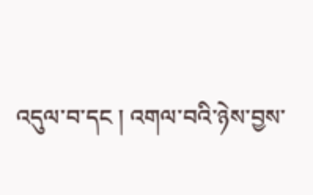འདུལ་བ་དང ། འགལ་བའི་ཉེས་བྱས་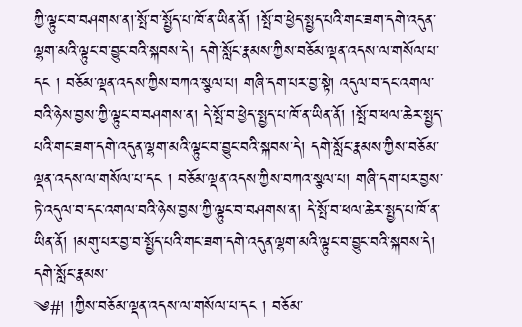ཀྱི་ལྟུང་བ་བཤགས་ན།་སྤོ་བ་སྤྱོད་པ་ཁོ་ན་ཡིན་ནོ། །སྤོ་བ་ཕྱེད་སྤྱད་པའི་གང་ཟག་དགེ་འདུན་ལྷག་མའི་ལྟུང་བ་བྱུང་བའི་སྐབས་དེ། དགེ་སློང་རྣམས་ཀྱིས་བཅོམ་ལྡན་འདས་ལ་གསོལ་པ་དང ། བཅོམ་ལྡན་འདས་ཀྱིས་བཀའ་སྩལ་པ། གཞི་དག་པར་བྱ་སྟེ། འདུལ་བ་དང་འགལ་བའི་ཉེས་བྱས་ཀྱི་ལྟུང་བ་བཤགས་ན། དེ་སྤོ་བ་ཕྱེད་སྤྱད་པ་ཁོ་ན་ཡིན་ནོ། །སྤོ་བ་ཕལ་ཆེར་སྤྱད་པའི་གང་ཟག་དགེ་འདུན་ལྷག་མའི་ལྟུང་བ་བྱུང་བའི་སྐབས་དེ། དགེ་སློང་རྣམས་ཀྱིས་བཅོམ་ལྡན་འདས་ལ་གསོལ་པ་དང ། བཅོམ་ལྡན་འདས་ཀྱིས་བཀའ་སྩལ་པ། གཞི་དག་པར་བྱས་ཏེ་འདུལ་བ་དང་འགལ་བའི་ཉེས་བྱས་ཀྱི་ལྟུང་བ་བཤགས་ན། དེ་སྤོ་བ་ཕལ་ཆེར་སྤྱད་པ་ཁོ་ན་ཡིན་ནོ། །མགུ་པར་བྱ་བ་སྤྱོད་པའི་གང་ཟག་དགེ་འདུན་ལྷག་མའི་ལྟུང་བ་བྱུང་བའི་སྐབས་དེ། དགེ་སློང་རྣམས་
༄#། །ཀྱིས་བཅོམ་ལྡན་འདས་ལ་གསོལ་པ་དང ། བཅོམ་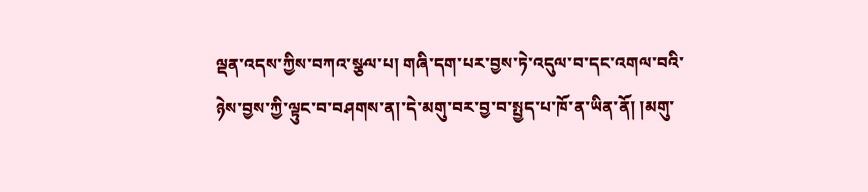ལྡན་འདས་ཀྱིས་བཀའ་སྩལ་པ། གཞི་དག་པར་བྱས་ཏེ་འདུལ་བ་དང་འགལ་བའི་ཉེས་བྱས་ཀྱི་ལྟུང་བ་བཤགས་ན།་དེ་མགུ་བར་བྱ་བ་སྤྱད་པ་ཁོ་ན་ཡིན་ནོ། །མགུ་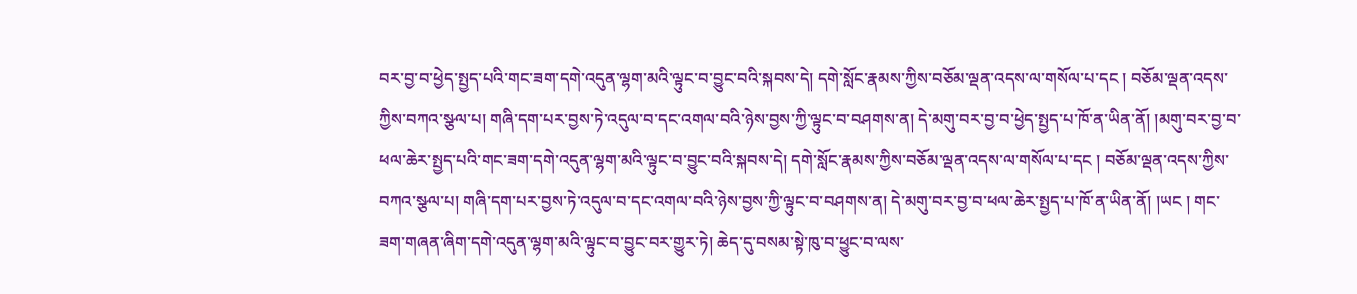བར་བྱ་བ་ཕྱེད་སྤྱད་པའི་གང་ཟག་དགེ་འདུན་ལྷག་མའི་ལྟུང་བ་བྱུང་བའི་སྐབས་དེ། དགེ་སློང་རྣམས་ཀྱིས་བཅོམ་ལྡན་འདས་ལ་གསོལ་པ་དང ། བཅོམ་ལྡན་འདས་ཀྱིས་བཀའ་སྩལ་པ། གཞི་དག་པར་བྱས་ཏེ་འདུལ་བ་དང་འགལ་བའི་ཉེས་བྱས་ཀྱི་ལྟུང་བ་བཤགས་ན། དེ་མགུ་བར་བྱ་བ་ཕྱེད་སྤྱད་པ་ཁོ་ན་ཡིན་ནོ། །མགུ་བར་བྱ་བ་ཕལ་ཆེར་སྤྱད་པའི་གང་ཟག་དགེ་འདུན་ལྷག་མའི་ལྟུང་བ་བྱུང་བའི་སྐབས་དེ། དགེ་སློང་རྣམས་ཀྱིས་བཅོམ་ལྡན་འདས་ལ་གསོལ་པ་དང ། བཅོམ་ལྡན་འདས་ཀྱིས་བཀའ་སྩལ་པ། གཞི་དག་པར་བྱས་ཏེ་འདུལ་བ་དང་འགལ་བའི་ཉེས་བྱས་ཀྱི་ལྟུང་བ་བཤགས་ན། དེ་མགུ་བར་བྱ་བ་ཕལ་ཆེར་སྤྱད་པ་ཁོ་ན་ཡིན་ནོ། །ཡང ། གང་ཟག་གཞན་ཞིག་དགེ་འདུན་ལྷག་མའི་ལྟུང་བ་བྱུང་བར་གྱུར་ཏེ། ཆེད་དུ་བསམ་སྟེ་ཁུ་བ་ཕྱུང་བ་ལས་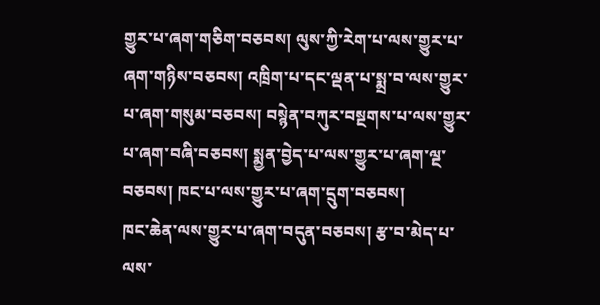གྱུར་པ་ཞག་གཅིག་བཅབས། ལུས་ཀྱི་རེག་པ་ལས་གྱུར་པ་ཞག་གཉིས་བཅབས། འཁྲིག་པ་དང་ལྡན་པ་སྨྲ་བ་ལས་གྱུར་པ་ཞག་གསུམ་བཅབས། བསྙེན་བཀུར་བསྔགས་པ་ལས་གྱུར་པ་ཞག་བཞི་བཅབས། སྨྱན་བྱེད་པ་ལས་གྱུར་པ་ཞག་ལྔ་བཅབས། ཁང་པ་ལས་གྱུར་པ་ཞག་དྲུག་བཅབས།
ཁང་ཆེན་ལས་གྱུར་པ་ཞག་བདུན་བཅབས། རྩ་བ་མེད་པ་ལས་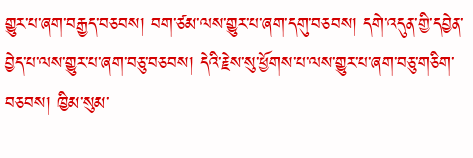གྱུར་པ་ཞག་བརྒྱད་བཅབས། བག་ཙམ་ལས་གྱུར་པ་ཞག་དགུ་བཅབས། དགེ་འདུན་གྱི་དབྱེན་བྱེད་པ་ལས་གྱུར་པ་ཞག་བཅུ་བཅབས། དེའི་རྗེས་སུ་ཕྱོགས་པ་ལས་གྱུར་པ་ཞག་བཅུ་གཅིག་བཅབས། ཁྱིམ་སུམ་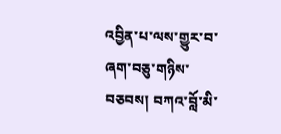འབྱིན་པ་ལས་གྱུར་བ་ཞག་བཅུ་གཉིས་བཅབས། བཀའ་བློ་མི་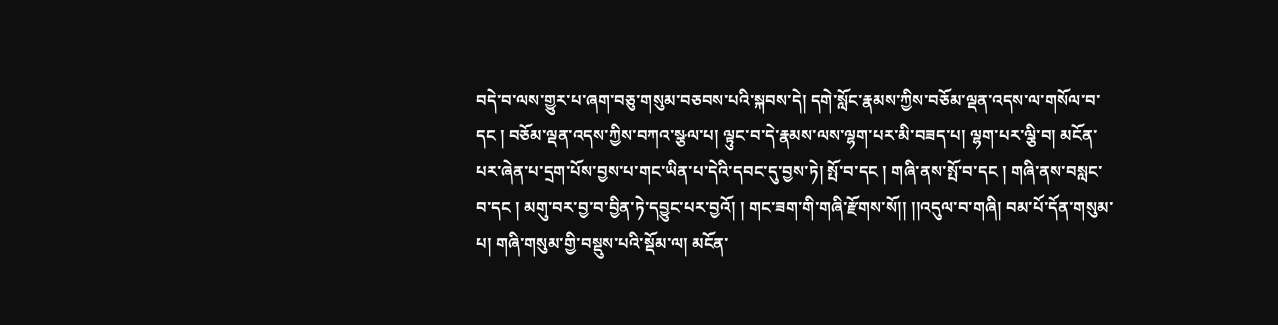བདེ་བ་ལས་གྱུར་པ་ཞག་བཅུ་གསུམ་བཅབས་པའི་སྐབས་དེ། དགེ་སློང་རྣམས་ཀྱིས་བཅོམ་ལྡན་འདས་ལ་གསོལ་བ་དང ། བཅོམ་ལྡན་འདས་ཀྱིས་བཀའ་སྩལ་པ། ལྟུང་བ་དེ་རྣམས་ལས་ལྷག་པར་མི་བཟད་པ། ལྷག་པར་ལྕི་བ། མངོན་པར་ཞེན་པ་དྲག་པོས་བྱས་པ་གང་ཡིན་པ་དེའི་དབང་དུ་བྱས་ཏེ། སྤོ་བ་དང ། གཞི་ནས་སྤོ་བ་དང ། གཞི་ནས་བསླང་བ་དང ། མགུ་བར་བྱ་བ་བྱིན་ཏེ་དབྱུང་པར་བྱའོ། ། གང་ཟག་གི་གཞི་རྫོགས་སོ།། །།འདུལ་བ་གཞི། བམ་པོ་དོན་གསུམ་པ། གཞི་གསུམ་གྱི་བསྡུས་པའི་སྡོམ་ལ། མངོན་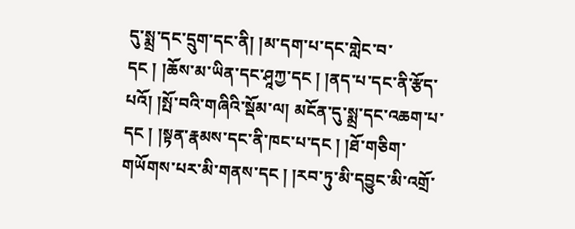དུ་སྨྲ་དང་དྲུག་དང་ནི། །མ་དག་པ་དང་གླེང་བ་དང ། །ཆོས་མ་ཡིན་དང་ཤཱཀྱ་དང ། །ནད་པ་དང་ནི་རྩོད་པའོ། །སྤོ་བའི་གཞིའི་སྡོམ་ལ། མངོན་དུ་སྨྲ་དང་འཆག་པ་དང ། །སྟན་རྣམས་དང་ནི་ཁང་པ་དང ། །ཐོ་གཅིག་གཡོགས་པར་མི་གནས་དང ། །རབ་ཏུ་མི་དབྱུང་མི་འགྲོ་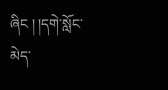ཞིང ། །དགེ་སློང་མེད་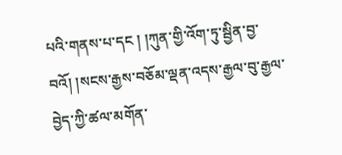པའི་གནས་པ་དང ། །ཀུན་གྱི་འོག་ཏུ་སྦྱིན་བྱ་བའོ། །སངས་རྒྱས་བཅོམ་ལྡན་འདས་རྒྱལ་བུ་རྒྱལ་བྱེད་ཀྱི་ཚལ་མགོན་